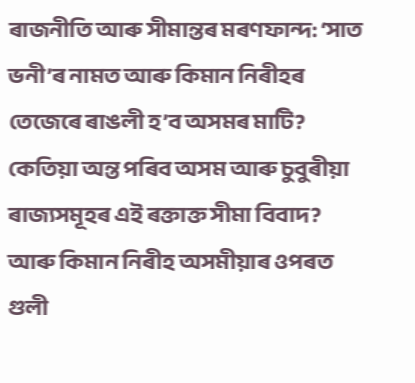ৰাজনীতি আৰু সীমান্তৰ মৰণফান্দ: ‘সাত ভনী’ৰ নামত আৰু কিমান নিৰীহৰ তেজেৰে ৰাঙলী হ’ব অসমৰ মাটি?
কেতিয়া অন্ত পৰিব অসম আৰু চুবুৰীয়া ৰাজ্যসমূহৰ এই ৰক্তাক্ত সীমা বিবাদ? আৰু কিমান নিৰীহ অসমীয়াৰ ওপৰত গুলী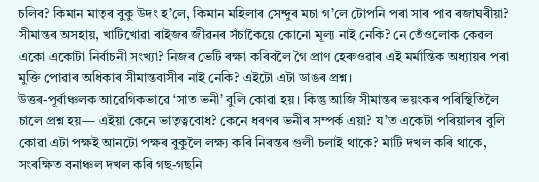চলিব? কিমান মাতৃৰ বুকু উদং হ’লে, কিমান মহিলাৰ সেন্দুৰ মচা গ’লে টোপনি পৰা সাৰ পাব ৰজাঘৰীয়া? সীমান্তৰ অসহায়, খাটিখোৱা ৰাইজৰ জীৱনৰ সঁচাকৈয়ে কোনো মূল্য নাই নেকি? নে তেঁওলোক কেৱল একো একোটা নিৰ্বাচনী সংখ্যা? নিজৰ ভেটি ৰক্ষা কৰিবলৈ গৈ প্ৰাণ হেৰুওৱাৰ এই মৰ্মান্তিক অধ্যায়ৰ পৰা মুক্তি পোৱাৰ অধিকাৰ সীমান্তবাসীৰ নাই নেকি? এইটো এটা ডাঙৰ প্ৰশ্ন।
উত্তৰ-পূৰ্বাঞ্চলক আৱেগিকভাৱে ‘সাত ভনী’ বুলি কোৱা হয়। কিন্তু আজি সীমান্তৰ ভয়ংকৰ পৰিস্থিতিলৈ চালে প্ৰশ্ন হয়— এইয়া কেনে ভাতৃত্ববোধ? কেনে ধৰণৰ ভনীৰ সম্পৰ্ক এয়া? য’ত একেটা পৰিয়ালৰ বুলি কোৱা এটা পক্ষই আনটো পক্ষৰ বুকুলৈ লক্ষ্য কৰি নিৰন্তৰ গুলী চলাই থাকে? মাটি দখল কৰি থাকে, সংৰক্ষিত বনাঞ্চল দখল কৰি গছ-গছনি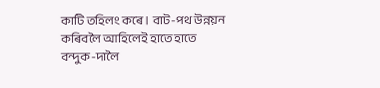কাটি তহিলং কৰে। বাট-পথ উন্নয়ন কৰিবলৈ আহিলেই হাতে হাতে বন্দুক-দালৈ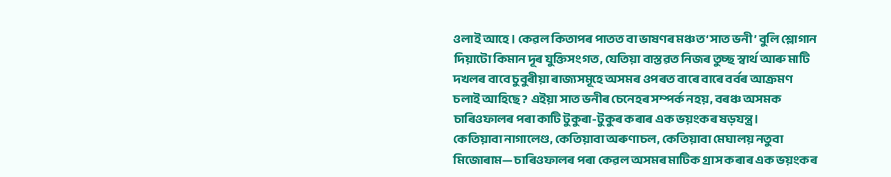ওলাই আহে। কেৱল কিতাপৰ পাতত বা ভাষণৰ মঞ্চত ‘সাত ভনী’ বুলি শ্লোগান দিয়াটো কিমান দূৰ যুক্তিসংগত, যেতিয়া বাস্তৱত নিজৰ তুচ্ছ স্বাৰ্থ আৰু মাটি দখলৰ বাবে চুবুৰীয়া ৰাজ্যসমূহে অসমৰ ওপৰত বাৰে বাৰে বৰ্বৰ আক্ৰমণ চলাই আহিছে? এইয়া সাত ভনীৰ চেনেহৰ সম্পৰ্ক নহয়, বৰঞ্চ অসমক চাৰিওফালৰ পৰা কাটি টুকুৰা-টুকুৰ কৰাৰ এক ভয়ংকৰ ষড়যন্ত্ৰ।
কেতিয়াবা নাগালেণ্ড, কেতিয়াবা অৰুণাচল, কেতিয়াবা মেঘালয় নতুবা মিজোৰাম— চাৰিওফালৰ পৰা কেৱল অসমৰ মাটিক গ্ৰাস কৰাৰ এক ভয়ংকৰ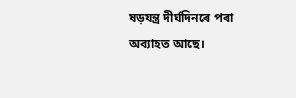ষড়যন্ত্ৰ দীৰ্ঘদিনৰে পৰা অব্যাহত আছে।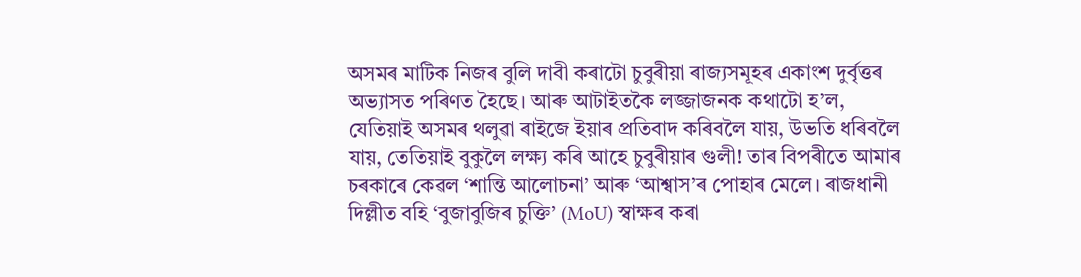অসমৰ মাটিক নিজৰ বুলি দাবী কৰাটো চুবুৰীয়া ৰাজ্যসমূহৰ একাংশ দুৰ্বৃত্তৰ অভ্যাসত পৰিণত হৈছে। আৰু আটাইতকৈ লজ্জাজনক কথাটো হ’ল, যেতিয়াই অসমৰ থলুৱা ৰাইজে ইয়াৰ প্ৰতিবাদ কৰিবলৈ যায়, উভতি ধৰিবলৈ যায়, তেতিয়াই বুকুলৈ লক্ষ্য কৰি আহে চুবুৰীয়াৰ গুলী! তাৰ বিপৰীতে আমাৰ চৰকাৰে কেৱল ‘শান্তি আলোচনা’ আৰু ‘আশ্বাস’ৰ পোহাৰ মেলে। ৰাজধানী দিল্লীত বহি ‘বুজাবুজিৰ চুক্তি’ (MoU) স্বাক্ষৰ কৰা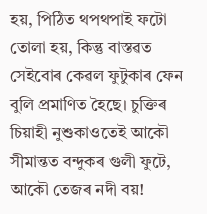হয়, পিঠিত থপথপাই ফটো তোলা হয়, কিন্তু বাস্তৱত সেইবোৰ কেৱল ফুটুকাৰ ফেন বুলি প্ৰমাণিত হৈছে। চুক্তিৰ চিয়াহী নুশুকাওতেই আকৌ সীমান্তত বন্দুকৰ গুলী ফুটে, আকৌ তেজৰ নদী বয়!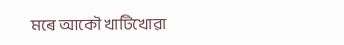মৰে আকৌ খাটিখোৱা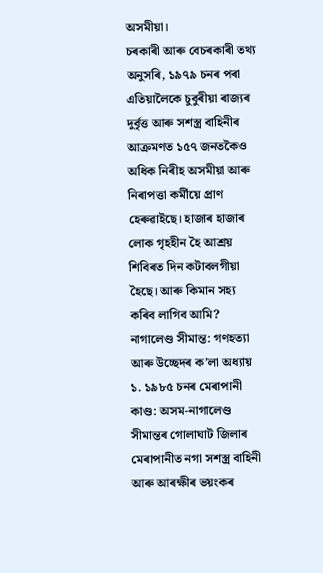অসমীয়া।
চৰকাৰী আৰু বেচৰকাৰী তথ্য অনুসৰি, ১৯৭৯ চনৰ পৰা এতিয়ালৈকে চুবুৰীয়া ৰাজ্যৰ দুৰ্বৃত্ত আৰু সশস্ত্ৰ বাহিনীৰ আক্ৰমণত ১৫৭ জনতকৈও অধিক নিৰীহ অসমীয়া আৰু নিৰাপত্তা কৰ্মীয়ে প্ৰাণ হেৰুৱাইছে। হাজাৰ হাজাৰ লোক গৃহহীন হৈ আশ্ৰয় শিবিৰত দিন কটাবলগীয়া হৈছে। আৰু কিমান সহ্য কৰিব লাগিব আমি?
নাগালেণ্ড সীমান্ত: গণহত্যা আৰু উচ্ছেদৰ ক’লা অধ্যায়
১. ১৯৮৫ চনৰ মেৰাপানী কাণ্ড: অসম-নাগালেণ্ড সীমান্তৰ গোলাঘাট জিলাৰ মেৰাপানীত নগা সশস্ত্ৰ বাহিনী আৰু আৰক্ষীৰ ভয়ংকৰ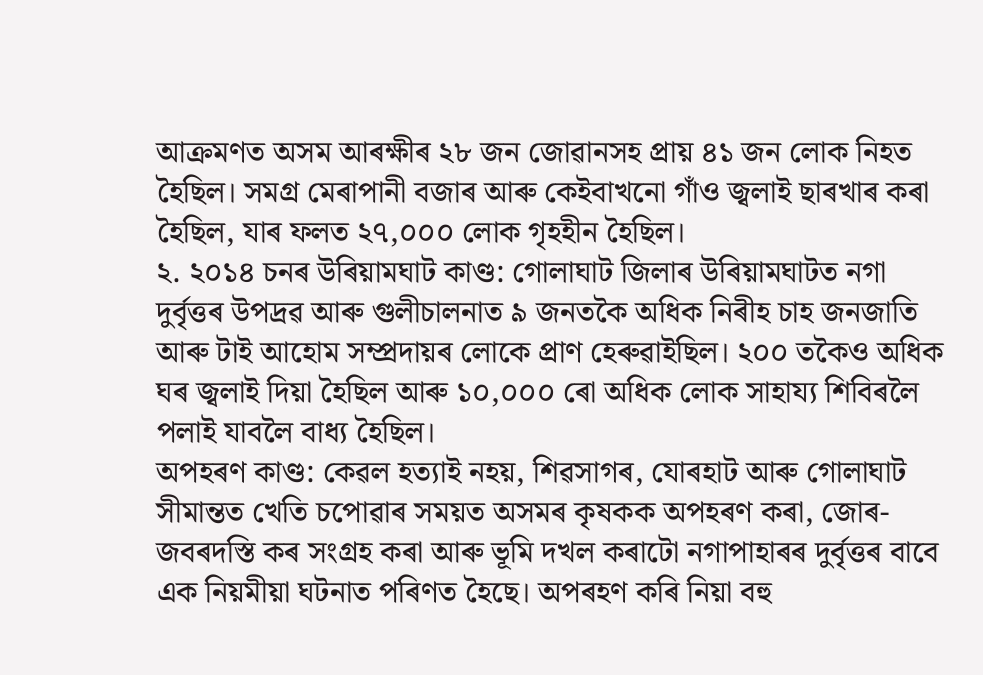আক্ৰমণত অসম আৰক্ষীৰ ২৮ জন জোৱানসহ প্ৰায় ৪১ জন লোক নিহত হৈছিল। সমগ্ৰ মেৰাপানী বজাৰ আৰু কেইবাখনো গাঁও জ্বলাই ছাৰখাৰ কৰা হৈছিল, যাৰ ফলত ২৭,০০০ লোক গৃহহীন হৈছিল।
২. ২০১৪ চনৰ উৰিয়ামঘাট কাণ্ড: গোলাঘাট জিলাৰ উৰিয়ামঘাটত নগা দুৰ্বৃত্তৰ উপদ্ৰৱ আৰু গুলীচালনাত ৯ জনতকৈ অধিক নিৰীহ চাহ জনজাতি আৰু টাই আহোম সম্প্ৰদায়ৰ লোকে প্ৰাণ হেৰুৱাইছিল। ২০০ তকৈও অধিক ঘৰ জ্বলাই দিয়া হৈছিল আৰু ১০,০০০ ৰো অধিক লোক সাহায্য শিবিৰলৈ পলাই যাবলৈ বাধ্য হৈছিল।
অপহৰণ কাণ্ড: কেৱল হত্যাই নহয়, শিৱসাগৰ, যোৰহাট আৰু গোলাঘাট সীমান্তত খেতি চপোৱাৰ সময়ত অসমৰ কৃষকক অপহৰণ কৰা, জোৰ-জবৰদস্তি কৰ সংগ্ৰহ কৰা আৰু ভূমি দখল কৰাটো নগাপাহাৰৰ দুৰ্বৃত্তৰ বাবে এক নিয়মীয়া ঘটনাত পৰিণত হৈছে। অপৰহণ কৰি নিয়া বহু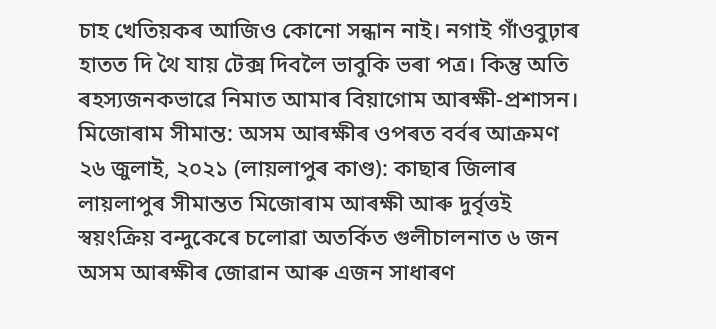চাহ খেতিয়কৰ আজিও কোনো সন্ধান নাই। নগাই গাঁওবুঢ়াৰ হাতত দি থৈ যায় টেক্স দিবলৈ ভাবুকি ভৰা পত্ৰ। কিন্তু অতি ৰহস্যজনকভাৱে নিমাত আমাৰ বিয়াগোম আৰক্ষী-প্ৰশাসন।
মিজোৰাম সীমান্ত: অসম আৰক্ষীৰ ওপৰত বৰ্বৰ আক্ৰমণ
২৬ জুলাই, ২০২১ (লায়লাপুৰ কাণ্ড): কাছাৰ জিলাৰ লায়লাপুৰ সীমান্তত মিজোৰাম আৰক্ষী আৰু দুৰ্বৃত্তই স্বয়ংক্ৰিয় বন্দুকেৰে চলোৱা অতৰ্কিত গুলীচালনাত ৬ জন অসম আৰক্ষীৰ জোৱান আৰু এজন সাধাৰণ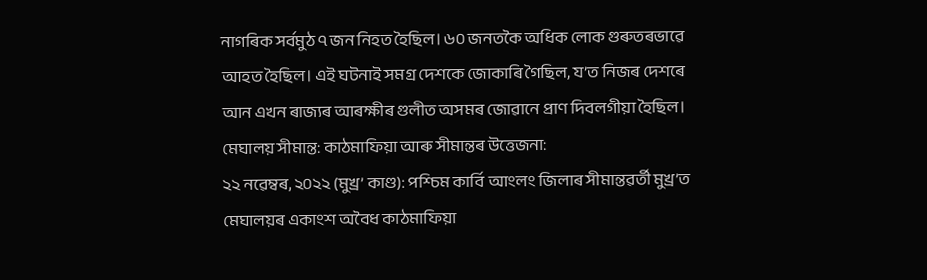নাগৰিক সৰ্বমুঠ ৭ জন নিহত হৈছিল। ৬০ জনতকৈ অধিক লোক গুৰুতৰভাৱে আহত হৈছিল। এই ঘটনাই সমগ্ৰ দেশকে জোকাৰি গৈছিল, য’ত নিজৰ দেশৰে আন এখন ৰাজ্যৰ আৰক্ষীৰ গুলীত অসমৰ জোৱানে প্ৰাণ দিবলগীয়া হৈছিল।
মেঘালয় সীমান্ত: কাঠমাফিয়া আৰু সীমান্তৰ উত্তেজনা:
২২ নৱেম্বৰ, ২০২২ (মুখ্ৰ’ কাণ্ড): পশ্চিম কাৰ্বি আংলং জিলাৰ সীমান্তৱৰ্তী মুখ্ৰ’ত মেঘালয়ৰ একাংশ অবৈধ কাঠমাফিয়া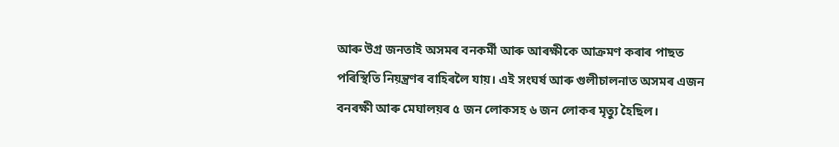আৰু উগ্ৰ জনতাই অসমৰ বনকৰ্মী আৰু আৰক্ষীকে আক্ৰমণ কৰাৰ পাছত পৰিস্থিতি নিয়ন্ত্ৰণৰ বাহিৰলৈ যায়। এই সংঘৰ্ষ আৰু গুলীচালনাত অসমৰ এজন বনৰক্ষী আৰু মেঘালয়ৰ ৫ জন লোকসহ ৬ জন লোকৰ মৃত্যু হৈছিল।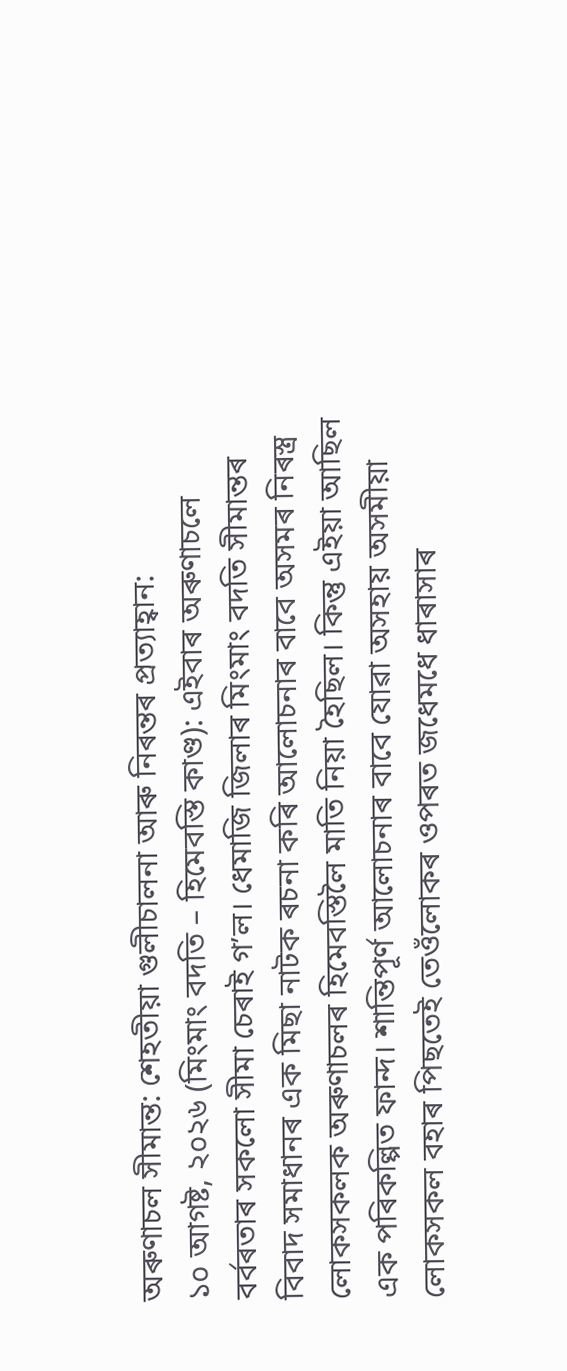অৰুণাচল সীমান্ত: শেহতীয়া গুলীচালনা আৰু নিৰন্তৰ প্ৰত্যাহ্বান:
১০ আগষ্ট, ২০২৬ (মিংমাং বদতি – হিমেবস্তি কাণ্ড): এইবাৰ অৰুণাচলে বৰ্বৰতাৰ সকলো সীমা চেৰাই গ’ল। ধেমাজি জিলাৰ মিংমাং বদতি সীমান্তৰ বিবাদ সমাধানৰ এক মিছা নাটক ৰচনা কৰি আলোচনাৰ বাবে অসমৰ নিৰস্ত্ৰ লোকসকলক অৰুণাচলৰ হিমেবস্তিলৈ মাতি নিয়া হৈছিল। কিন্তু এইয়া আছিল এক পৰিকল্পিত ফান্দ। শান্তিপূৰ্ণ আলোচনাৰ বাবে যোৱা অসহায় অসমীয়া লোকসকল বহাৰ পিছতেই তেওঁলোকৰ ওপৰত জধেমধে ধাৰাসাৰ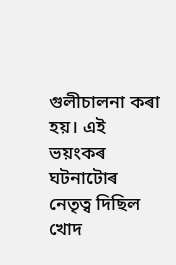গুলীচালনা কৰা হয়। এই ভয়ংকৰ ঘটনাটোৰ নেতৃত্ব দিছিল খোদ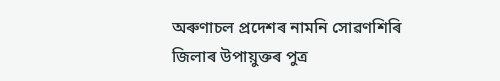অৰুণাচল প্ৰদেশৰ নামনি সোৱণশিৰি জিলাৰ উপায়ুক্তৰ পুত্ৰ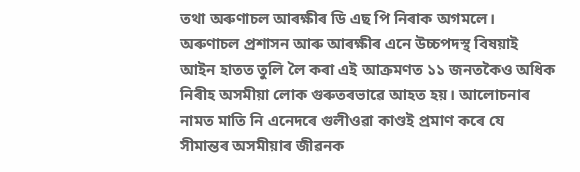তথা অৰুণাচল আৰক্ষীৰ ডি এছ পি নিৰাক অগমলে। অৰুণাচল প্ৰশাসন আৰু আৰক্ষীৰ এনে উচ্চপদস্থ বিষয়াই আইন হাতত তুলি লৈ কৰা এই আক্ৰমণত ১১ জনতকৈও অধিক নিৰীহ অসমীয়া লোক গুৰুতৰভাৱে আহত হয়। আলোচনাৰ নামত মাতি নি এনেদৰে গুলীওৱা কাণ্ডই প্ৰমাণ কৰে যে সীমান্তৰ অসমীয়াৰ জীৱনক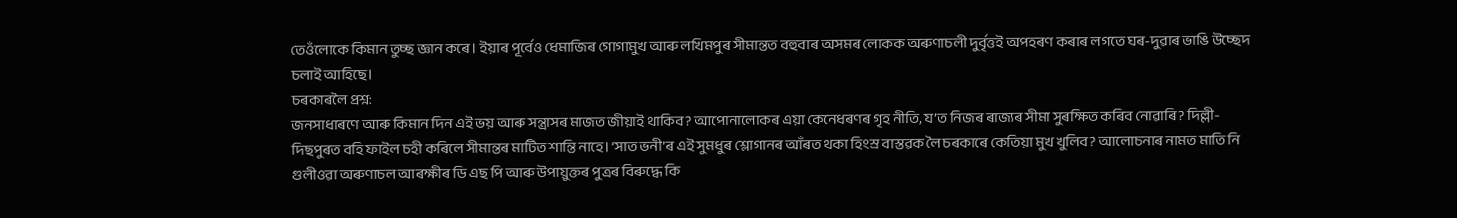তেওঁলোকে কিমান তুচ্ছ জ্ঞান কৰে। ইয়াৰ পূৰ্বেও ধেমাজিৰ গোগামুখ আৰু লখিমপুৰ সীমান্তত বহুবাৰ অসমৰ লোকক অৰুণাচলী দুৰ্বৃত্তই অপহৰণ কৰাৰ লগতে ঘৰ-দুৱাৰ ভাঙি উচ্ছেদ চলাই আহিছে।
চৰকাৰলৈ প্ৰশ্ন:
জনসাধাৰণে আৰু কিমান দিন এই ভয় আৰু সন্ত্ৰাসৰ মাজত জীয়াই থাকিব? আপোনালোকৰ এয়া কেনেধৰণৰ গৃহ নীতি, য’ত নিজৰ ৰাজ্যৰ সীমা সুৰক্ষিত কৰিব নোৱাৰি? দিল্লী-দিছপুৰত বহি ফাইল চহী কৰিলে সীমান্তৰ মাটিত শান্তি নাহে। ‘সাত ভনী’ৰ এই সুমধুৰ শ্লোগানৰ আঁৰত থকা হিংস্ৰ বাস্তৱক লৈ চৰকাৰে কেতিয়া মুখ খুলিব? আলোচনাৰ নামত মাতি নি গুলীওৱা অৰুণাচল আৰক্ষীৰ ডি এছ পি আৰু উপায়ুক্তৰ পুত্ৰৰ বিৰুদ্ধে কি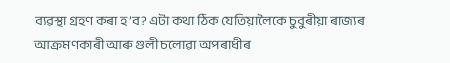ব্যৱস্থা গ্ৰহণ কৰা হ’ব? এটা কথা ঠিক যেতিয়ালৈকে চুবুৰীয়া ৰাজ্যৰ আক্ৰমণকাৰী আৰু গুলী চলোৱা অপৰাধীৰ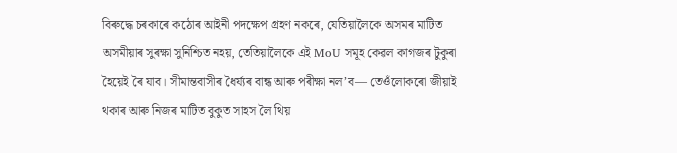বিৰুদ্ধে চৰকাৰে কঠোৰ আইনী পদক্ষেপ গ্ৰহণ নকৰে, যেতিয়ালৈকে অসমৰ মাটিত অসমীয়াৰ সুৰক্ষা সুনিশ্চিত নহয়, তেতিয়ালৈকে এই MoU সমূহ কেৱল কাগজৰ টুকুৰা হৈয়েই ৰৈ যাব। সীমান্তবাসীৰ ধৈৰ্য্যৰ বান্ধ আৰু পৰীক্ষা নল’ব— তেওঁলোকৰো জীয়াই থকাৰ আৰু নিজৰ মাটিত বুকুত সাহস লৈ থিয়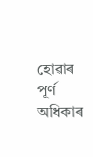হোৱাৰ পূৰ্ণ অধিকাৰ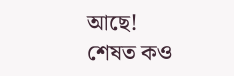আছে!
শেষত কও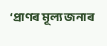‘প্ৰাণৰ মূল্য জনাৰ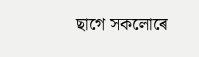ছাগে সকলোৰে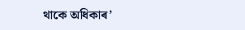থাকে অধিকাৰ’